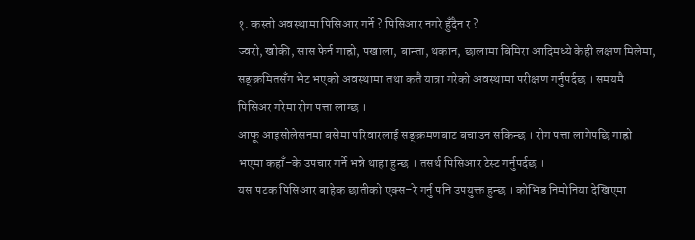१. कस्तो अवस्थामा पिसिआर गर्ने ? पिसिआर नगरे हुँदैन र ?
ज्वरो, खोकी, सास फेर्न गाह्रो, पखाला, बान्ता, थकान, छालामा बिमिरा आदिमध्ये केही लक्षण मिलेमा, सङ्क्रमितसँग भेट भएको अवस्थामा तथा कतै यात्रा गरेको अवस्थामा परीक्षण गर्नुपर्दछ । समयमै पिसिअर गरेमा रोग पत्ता लाग्छ ।
आफू आइसोलेसनमा बसेमा परिवारलाई सङ्क्रमणबाट बचाउन सकिन्छ । रोग पत्ता लागेपछि गाह्रो भएमा कहाँ–के उपचार गर्ने भन्ने थाहा हुन्छ । तसर्थ पिसिआर टेस्ट गर्नुपर्दछ ।
यस पटक पिसिआर बाहेक छातीको एक्स–रे गर्नु पनि उपयुक्त हुन्छ । कोभिड निमोनिया देखिएमा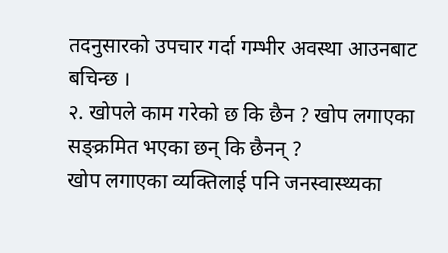तदनुसारको उपचार गर्दा गम्भीर अवस्था आउनबाट बचिन्छ ।
२. खोपले काम गरेको छ कि छैन ? खोप लगाएका सङ्क्रमित भएका छन् कि छैनन् ?
खोप लगाएका व्यक्तिलाई पनि जनस्वास्थ्यका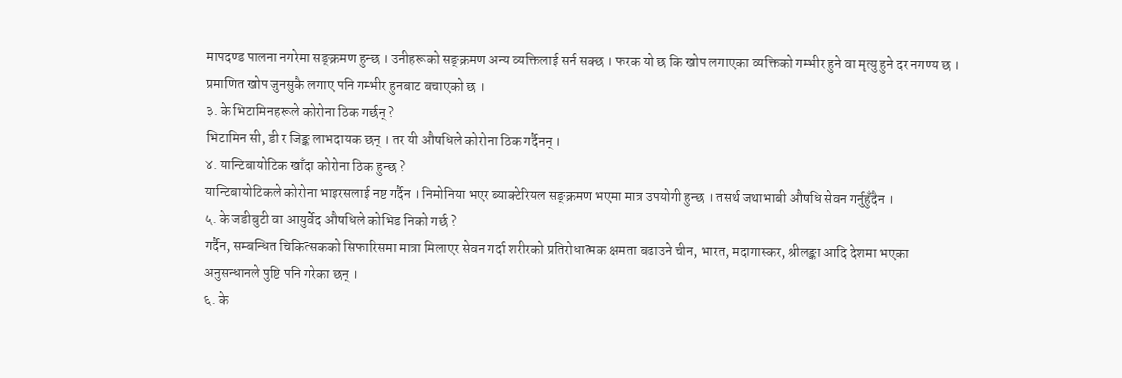मापदण्ड पालना नगरेमा सङ्क्रमण हुन्छ । उनीहरूको सङ्क्रमण अन्य व्यक्तिलाई सर्न सक्छ । फरक यो छ कि खोप लगाएका व्यक्तिको गम्भीर हुने वा मृत्यु हुने दर नगण्य छ । प्रमाणित खोप जुनसुकै लगाए पनि गम्भीर हुनबाट बचाएको छ ।
३. के भिटामिनहरूले कोरोना ठिक गर्छन् ?
भिटामिन सी, डी र जिङ्क लाभदायक छन् । तर यी औषधिले कोरोना ठिक गर्दैनन् ।
४. यान्टिबायोटिक खाँदा कोरोना ठिक हुन्छ ?
यान्टिबायोटिकले कोरोना भाइरसलाई नष्ट गर्दैन । निमोनिया भएर ब्याक्टेरियल सङ्क्रमण भएमा मात्र उपयोगी हुन्छ । तसर्थ जथाभाबी औषधि सेवन गर्नुहुँदैन ।
५. के जडीबुटी वा आयुर्वेद औषधिले कोभिड निको गर्छ ?
गर्दैन, सम्बन्धित चिकित्सकको सिफारिसमा मात्रा मिलाएर सेवन गर्दा शरीरको प्रतिरोधात्मक क्षमता बढाउने चीन, भारत, मदागास्कर, श्रीलङ्का आदि देशमा भएका अनुसन्धानले पुष्टि पनि गरेका छन् ।
६. के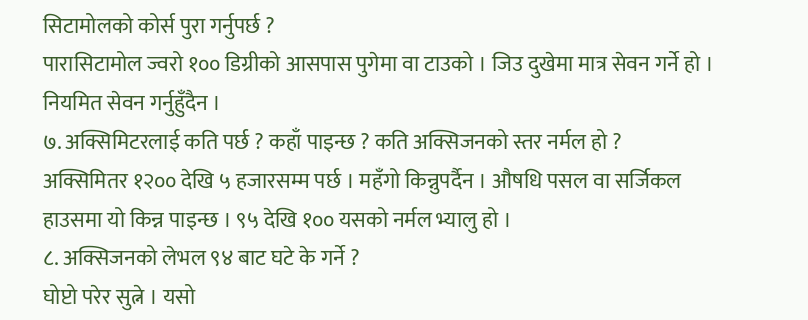सिटामोलको कोर्स पुरा गर्नुपर्छ ?
पारासिटामोल ज्वरो १०० डिग्रीको आसपास पुगेमा वा टाउको । जिउ दुखेमा मात्र सेवन गर्ने हो । नियमित सेवन गर्नुहुँदैन ।
७. अक्सिमिटरलाई कति पर्छ ? कहाँ पाइन्छ ? कति अक्सिजनको स्तर नर्मल हो ?
अक्सिमितर १२०० देखि ५ हजारसम्म पर्छ । महँगो किन्नुपर्दैन । औषधि पसल वा सर्जिकल हाउसमा यो किन्न पाइन्छ । ९५ देखि १०० यसको नर्मल भ्यालु हो ।
८. अक्सिजनको लेभल ९४ बाट घटे के गर्ने ?
घोप्टो परेर सुत्ने । यसो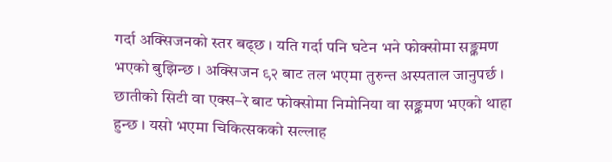गर्दा अक्सिजनको स्तर बढ्छ । यति गर्दा पनि घटेन भने फोक्सोमा सङ्क्रमण भएको बुझिन्छ । अक्सिजन ९२ बाट तल भएमा तुरुन्त अस्पताल जानुपर्छ । छातीको सिटी वा एक्स–रे बाट फोक्सोमा निमोनिया वा सङ्क्रमण भएको थाहा हुन्छ । यसो भएमा चिकित्सकको सल्लाह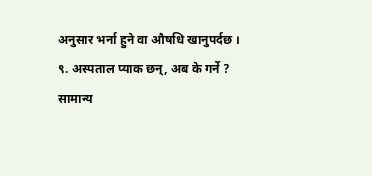अनुसार भर्ना हुने वा औषधि खानुपर्दछ ।
९. अस्पताल प्याक छन्, अब के गर्ने ?
सामान्य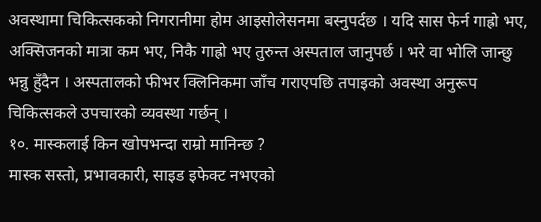अवस्थामा चिकित्सकको निगरानीमा होम आइसोलेसनमा बस्नुपर्दछ । यदि सास फेर्न गाह्रो भए, अक्सिजनको मात्रा कम भए, निकै गाह्रो भए तुरुन्त अस्पताल जानुपर्छ । भरे वा भोलि जान्छु भन्नु हुँदैन । अस्पतालको फीभर क्लिनिकमा जाँच गराएपछि तपाइको अवस्था अनुरूप चिकित्सकले उपचारको व्यवस्था गर्छन् ।
१०. मास्कलाई किन खोपभन्दा राम्रो मानिन्छ ?
मास्क सस्तो, प्रभावकारी, साइड इफेक्ट नभएको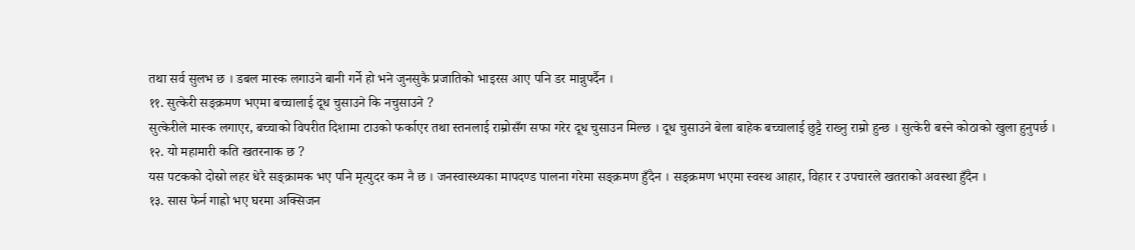तथा सर्व सुलभ छ । डबल मास्क लगाउने बानी गर्ने हो भने जुनसुकै प्रजातिको भाइरस आए पनि डर मान्नुपर्दैन ।
११. सुत्केरी सङ्क्रमण भएमा बच्चालाई दूध चुसाउने कि नचुसाउने ?
सुत्केरीले मास्क लगाएर, बच्चाको विपरीत दिशामा टाउको फर्काएर तथा स्तनलाई राम्रोसँग सफा गरेर दूध चुसाउन मिल्छ । दूध चुसाउने बेला बाहेक बच्चालाई छुट्टै राख्नु राम्रो हुन्छ । सुत्केरी बस्ने कोठाको खुला हुनुपर्छ ।
१२. यो महामारी कति खतरनाक छ ?
यस पटकको दोस्रो लहर धेरै सङ्क्रामक भए पनि मृत्युदर कम नै छ । जनस्वास्थ्यका मापदण्ड पालना गरेमा सङ्क्रमण हुँदैन । सङ्क्रमण भएमा स्वस्थ आहार, विहार र उपचारले खतराको अवस्था हुँदैन ।
१३. सास फेर्न गाह्रो भए घरमा अक्सिजन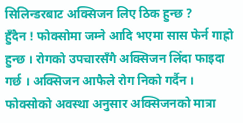सिलिन्डरबाट अक्सिजन लिए ठिक हुन्छ ?
हुँदैन ! फोक्सोमा जम्ने आदि भएमा सास फेर्न गाह्रो हुन्छ । रोगको उपचारसँगै अक्सिजन लिँदा फाइदा गर्छ । अक्सिजन आफैले रोग निको गर्दैन । फोक्सोको अवस्था अनुसार अक्सिजनको मात्रा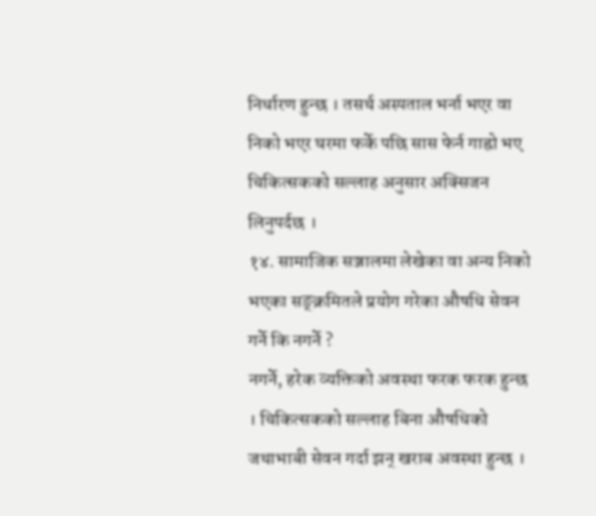निर्धारण हुन्छ । तसर्थ अस्पताल भर्ना भएर वा निको भएर घरमा फर्के पछि सास फेर्न गाह्रो भए चिकित्सकको सल्लाह अनुसार अक्सिजन लिनुपर्दछ ।
१४. सामाजिक सञ्जालमा लेखेका वा अन्य निको भएका सङ्क्रमितले प्रयोग गरेका औषधि सेवन गर्ने कि नगर्ने ?
नगर्ने, हरेक व्यक्तिको अवस्था फरक फरक हुन्छ । चिकित्सकको सल्लाह बिना औषधिको जथाभाबी सेवन गर्दा झन् खराब अवस्था हुन्छ ।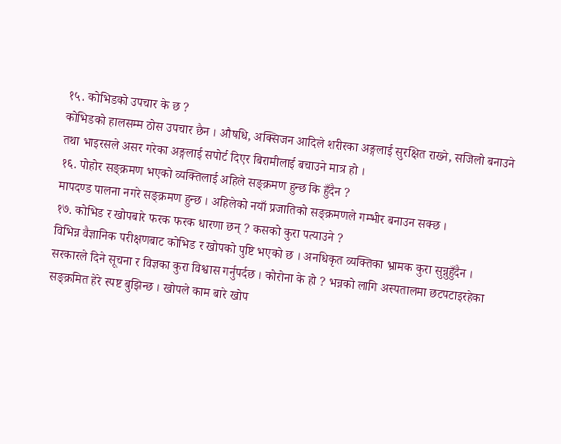१५. कोभिडको उपचार के छ ?
कोभिडको हालसम्म ठोस उपचार छैन । औषधि, अक्सिजन आदिले शरीरका अङ्गलाई सुरक्षित राख्ने, सजिलो बनाउने तथा भाइरसले असर गरेका अङ्गलाई सपोर्ट दिएर बिरामीलाई बचाउने मात्र हो ।
१६. पोहोर सङ्क्रमण भएको व्यक्तिलाई अहिले सङ्क्रमण हुन्छ कि हुँदैन ?
मापदण्ड पालना नगरे सङ्क्रमण हुन्छ । अहिलेको नयाँ प्रजातिको सङ्क्रमणले गम्भीर बनाउन सक्छ ।
१७. कोभिड र खोपबारे फरक फरक धारणा छन् ? कसको कुरा पत्याउने ?
विभिन्न वैज्ञानिक परीक्षणबाट कोभिड र खोपको पुष्टि भएको छ । अनधिकृत व्यक्तिका भ्रामक कुरा सुन्नुहुँदैन । सरकारले दिने सूचना र विज्ञका कुरा विश्वास गर्नुपर्दछ । कोरोना के हो ? भन्नको लागि अस्पतालमा छटपटाइरहेका सङ्क्रमित हेरे स्पष्ट बुझिन्छ । खोपले काम बारे खोप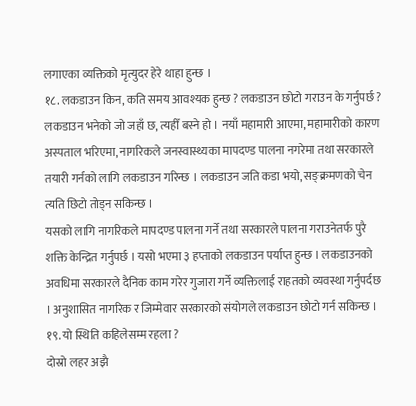लगाएका व्यक्तिको मृत्युदर हेरे थाहा हुन्छ ।
१८. लकडाउन किन, कति समय आवश्यक हुन्छ ? लकडाउन छोटो गराउन के गर्नुपर्छ ?
लकडाउन भनेको जो जहाँ छ, त्यहीँ बस्ने हो । नयाँ महामारी आएमा, महामारीको कारण अस्पताल भरिएमा, नागरिकले जनस्वास्थ्यका मापदण्ड पालना नगरेमा तथा सरकारले तयारी गर्नको लागि लकडाउन गरिन्छ । लकडाउन जति कडा भयो, सङ्क्रमणको चेन त्यति छिटो तोड्न सकिन्छ ।
यसको लागि नागरिकले मापदण्ड पालना गर्ने तथा सरकारले पालना गराउनेतर्फ पुरै शक्ति केन्द्रित गर्नुपर्छ । यसो भएमा ३ हप्ताको लकडाउन पर्याप्त हुन्छ । लकडाउनको अवधिमा सरकारले दैनिक काम गरेर गुजारा गर्ने व्यक्तिलाई राहतको व्यवस्था गर्नुपर्दछ । अनुशासित नागरिक र जिम्मेवार सरकारको संयोगले लकडाउन छोटो गर्न सकिन्छ ।
१९. यो स्थिति कहिलेसम्म रहला ?
दोस्रो लहर अझै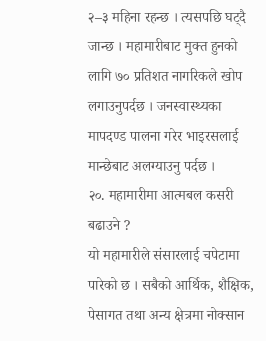२–३ महिना रहन्छ । त्यसपछि घट्दै जान्छ । महामारीबाट मुक्त हुनको लागि ७० प्रतिशत नागरिकले खोप लगाउनुपर्दछ । जनस्वास्थ्यका मापदण्ड पालना गरेर भाइरसलाई मान्छेबाट अलग्याउनु पर्दछ ।
२०. महामारीमा आत्मबल कसरी बढाउने ?
यो महामारीले संसारलाई चपेटामा पारेको छ । सबैको आर्थिक, शैक्षिक, पेसागत तथा अन्य क्षेत्रमा नोक्सान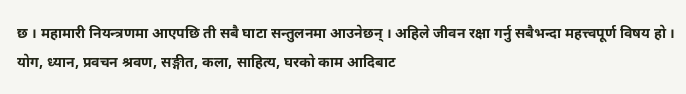छ । महामारी नियन्त्रणमा आएपछि ती सबै घाटा सन्तुलनमा आउनेछन् । अहिले जीवन रक्षा गर्नु सबैभन्दा महत्त्वपूर्ण विषय हो ।
योग, ध्यान, प्रवचन श्रवण, सङ्गीत, कला, साहित्य, घरको काम आदिबाट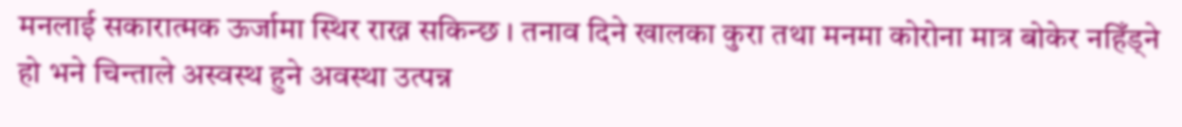मनलाई सकारात्मक ऊर्जामा स्थिर राख्न सकिन्छ । तनाव दिने खालका कुरा तथा मनमा कोरोना मात्र बोकेर नहिँड्ने हो भने चिन्ताले अस्वस्थ हुने अवस्था उत्पन्न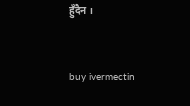हुँदैन ।


buy ivermectin